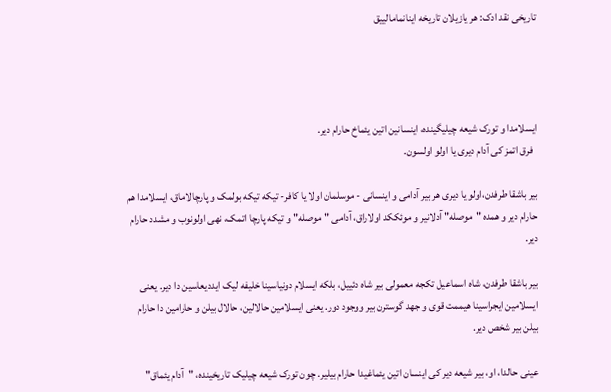تاریخی نقد ادک: هر یازیلان تاریخه اینانمامالییق




ایسلامدا و تورک شیعه چیلیگینده، اینسانین اتین یئماخ حارام دیر.
  فرق اتمز کی آدام دیری یا اولو اولسون.

بیر باشقا طرفدن،اولو یا دیری هر بیر آدامی و اینسانی - موسلمان اولا یا کافر- تیکه تیکه بولمک و پارچالاماق، ایسلامدا هم حارام دیر و همده "موصله" آدلانیر و موئککد اولاراق، آدامی "موصله" و تیکه پارچا اتمک، نهی اولونوب و مشدد حارام دیر.

بیر باشقا طرفدن، شاه اسماعیل تکجه معمولی بیر شاه دئییل، بلکه ایسلام دونیاسینا خلیفه لیک ایددیعاسین دا دیر. یعنی ایسلامین ایجراسینا هیممت قوی و جهد گوسترن بیر ووجود دور. یعنی ایسلامین حالالین، حالال بیلن و حارامین دا حارام بیلن بیر شخص دیر.

عینی حالدا، او، بیر شیعه دیر کی اینسان اتین یئماغیدا حارام بیلیر. چون تورک شیعه چیلیک تاریخینده، "آدام یئماق"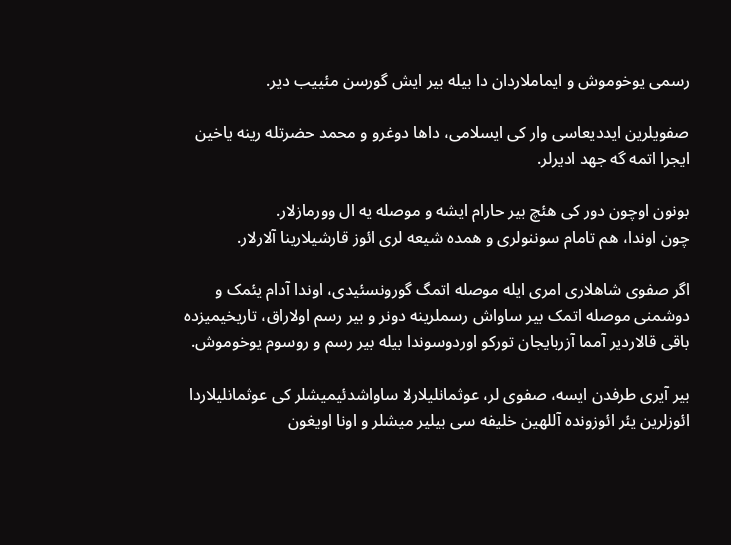رسمی یوخوموش و ایماملاردان دا بیله بیر ایش گورسن مئییب دیر.

صفویلرین ایددیعاسی وار کی ایسلامی، داها دوغرو و محمد حضرتله رینه یاخین ایجرا اتمه گه جهد ادیرلر.

بونون اوچون دور کی هئچ بیر حارام ایشه و موصله یه ال وورمازلار.
چون اوندا، هم تامام سوننولری و همده شیعه لری ائوز قارشیلارینا آلارلار.

اگر صفوی شاهلاری امری ایله موصله اتمگ گورونسئیدی، اوندا آدام یئمک و دوشمنی موصله اتمک بیر ساواش رسملرینه دونر و بیر رسم اولاراق، تاریخیمیزده باقی قالاردیر آمما آزربایجان تورکو اوردوسوندا بیله بیر رسم و روسوم یوخوموش.

بیر آیری طرفدن ایسه، صفوی لر، عوثمانلیلارلا ساواشدئیمیشلر کی عوثمانلیلاردا
ائوزلرین یئر ائوزونده آللهین خلیفه سی بیلیر میشلر و اونا اویغون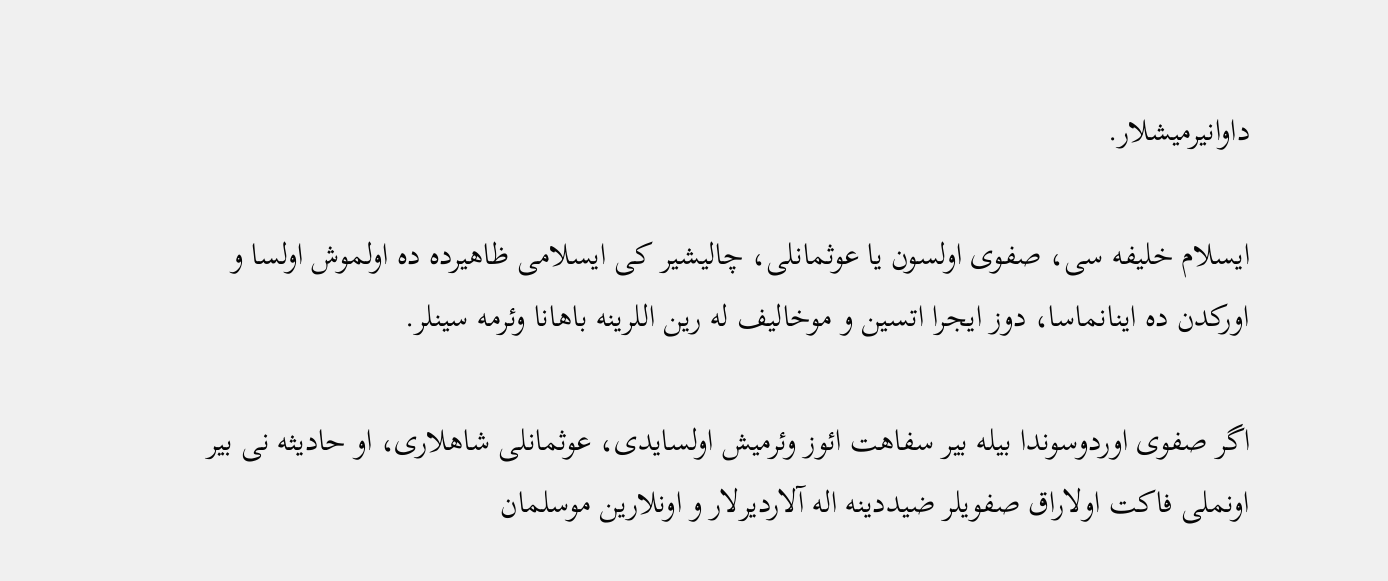داوانیرمیشلار.

ایسلام خلیفه سی، صفوی اولسون یا عوثمانلی، چالیشیر کی ایسلامی ظاهیرده ده اولموش اولسا و اورکدن ده اینانماسا، دوز ایجرا اتسین و موخالیف له رین اللرینه باهانا وئرمه سینلر.

اگر صفوی اوردوسوندا بیله بیر سفاهت ائوز وئرمیش اولسایدی، عوثمانلی شاهلاری، او حادیثه نی بیر اونملی فاکت اولاراق صفویلر ضیددینه اله آلاردیرلار و اونلارین موسلمان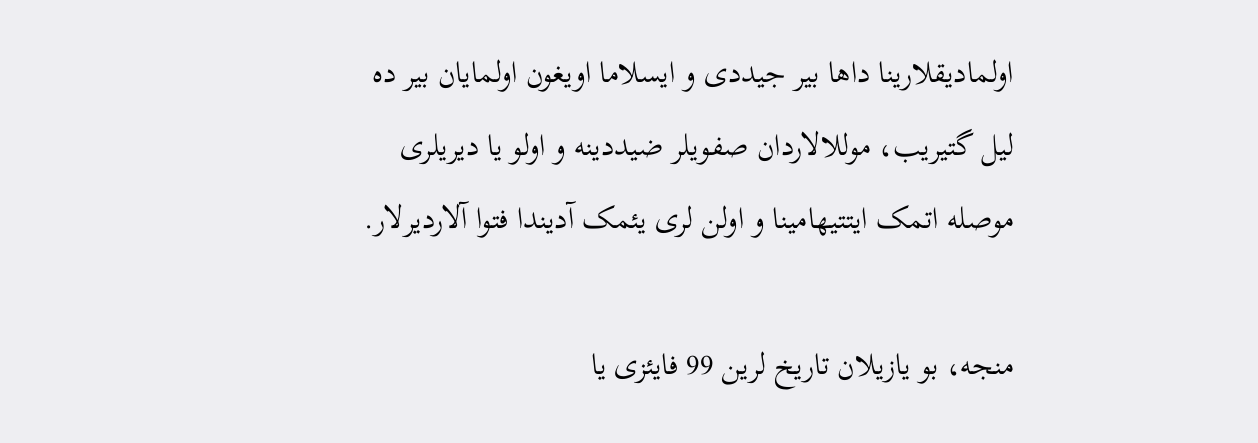اولمادیقلارینا داها بیر جیددی و ایسلاما اویغون اولمایان بیر ده لیل گتیریب، موللالاردان صفویلر ضیددینه و اولو یا دیریلری موصله اتمک ایتتیهامینا و اولن لری یئمک آدیندا فتوا آلاردیرلار.

منجه، بو یازیلان تاریخ لرین 99 فایئزی یا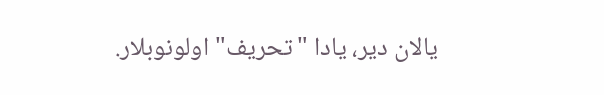یالان دیر، یادا "تحریف" اولونوبلار.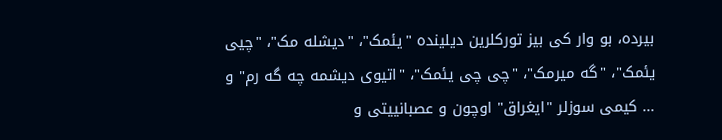بیرده، بو وار کی بیز تورکلرین دیلینده "یئمک"، "دیشله مک"، "چیی یئمک"، "گه میرمک"، "چی چی یئمک"، "اتیوی دیشمه چه گه رم" و ... کیمی سوزلر "ایغراق" اوچون و عصبانییتی و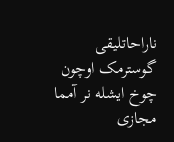ناراحاتلیقی گوسترمک اوچون چوخ ایشله نر آمما مجازی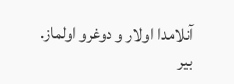آنلامدا اولار و دوغرو اولماز.
بیر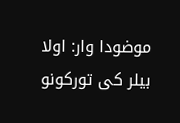موضودا وار: اولا بیلر کی تورکونو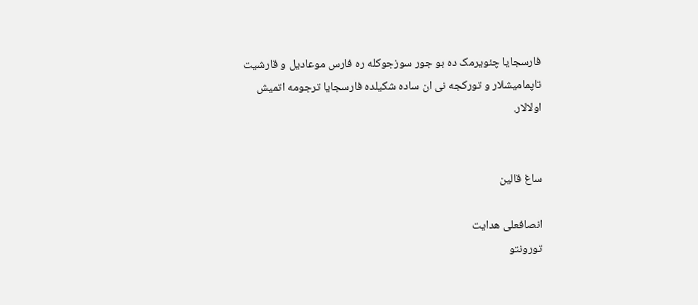فارسجایا چئویرمک ده بو جور سوزجوکله ره فارس موعادیل و قارشیت تاپمامیشلار و تورکجه نی ان ساده شکیلده فارسجایا ترجومه اتمیش اولالار.


ساغ قالین

انصافعلی هدایت
تورونتو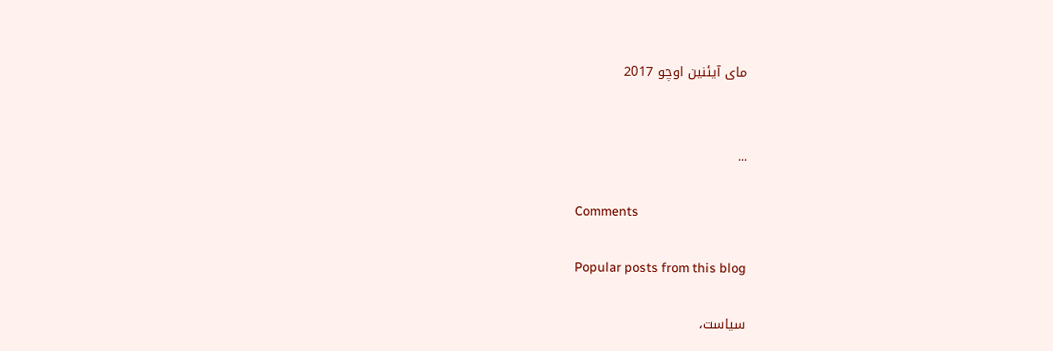مای آیئنین اوچو 2017


...

Comments

Popular posts from this blog

سیاست،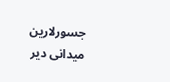جسورلارین میدانی دیر